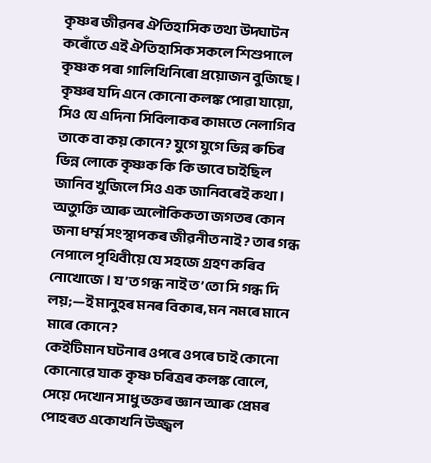কৃষ্ণৰ জীৱনৰ ঐতিহাসিক তথ্য উদ্ঘাটন কৰোঁতে এই ঐতিহাসিক সকলে শিশুপালে কৃষ্ণক পৰা গালিখিনিৰো প্ৰয়োজন বুজিছে। কৃষ্ণৰ যদি এনে কোনো কলঙ্ক পোৱা যায়ো, সিও যে এদিনা সিবিলাকৰ কামতে নেলাগিব তাকে বা কয় কোনে? যুগে যুগে ভিন্ন ৰুচিৰ ভিন্ন লোকে কৃষ্ণক কি কি ভাবে চাইছিল জানিব খুজিলে সিও এক জানিবৰেই কথা। অত্যুক্তি আৰু অলৌকিকতা জগতৰ কোন জনা ধৰ্ম্ম সংস্থাপকৰ জীৱনীত নাই? তাৰ গন্ধ নেপালে পৃথিবীয়ে যে সহজে গ্ৰহণ কৰিব নোখোজে। য’ত গন্ধ নাই ত’তো সি গন্ধ দি লয়;—ই মানুহৰ মনৰ বিকাৰ, মন নমৰে মানে মাৰে কোনে?
কেইটিমান ঘটনাৰ ওপৰে ওপৰে চাই কোনো কোনোৱে যাক কৃষ্ণ চৰিত্ৰৰ কলঙ্ক বোলে, সেয়ে দেখোন সাধু ভক্তৰ জ্ঞান আৰু প্ৰেমৰ পোহৰত একোখনি উজ্জ্বল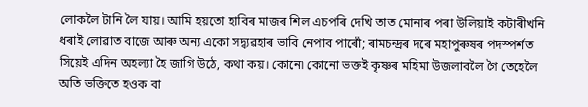লোকলৈ টানি লৈ যায়। আমি হয়তো হাবিৰ মাজৰ শিল এচপৰি দেখি তাত মোনাৰ পৰা উলিয়াই কটাৰীখনি ধৰাই লোৱাত বাজে আৰু অন্য একো সদ্ব্যৱহাৰ ভাবি নেপাব পাৰোঁ; ৰামচন্দ্ৰৰ দৰে মহাপুৰুষৰ পদস্পৰ্শত সিয়েই এদিন অহল্যা হৈ জাগি উঠে, কথা কয়। কোনে৷ কোনো ভক্তই কৃষ্ণৰ মহিমা উজলাবলৈ গৈ তেহেলৈ অতি ভক্তিতে হওক বা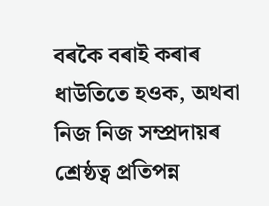বৰকৈ বৰাই কৰাৰ ধাউতিতে হওক, অথবা নিজ নিজ সম্প্ৰদায়ৰ শ্ৰেষ্ঠত্ব প্ৰতিপন্ন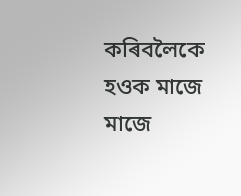কৰিবলৈকে হওক মাজে মাজে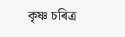কৃষ্ণ চৰিত্ৰ